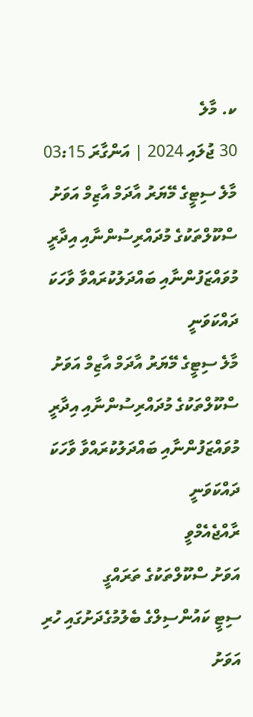ކ. މާލެ
30 ޖުލައި 2024 | އަންގާރަ 03:15
މާލެ ސިޓީގެ މޭޔަރު އާދަމް އާޒިމް އަވަށު ސްކޫލްތަކުގެ މުދައްރިސުންނާއި އިދާރީ މުވައްޒަފުންނާއި ބައްދަލުކުރައްވާ ވާހަކަ ދައްކަވަނީ
މާލެ ސިޓީގެ މޭޔަރު އާދަމް އާޒިމް އަވަށު ސްކޫލްތަކުގެ މުދައްރިސުންނާއި އިދާރީ މުވައްޒަފުންނާއި ބައްދަލުކުރައްވާ ވާހަކަ ދައްކަވަނީ
ރާއްޖެއެމްވީ
އަވަށު ސްކޫލްތަކުގެ ތަރައްގީ
ސިޓީ ކައުންސިލްގެ ބެލުމުގެދަށުގައި ހުރި އަވަށު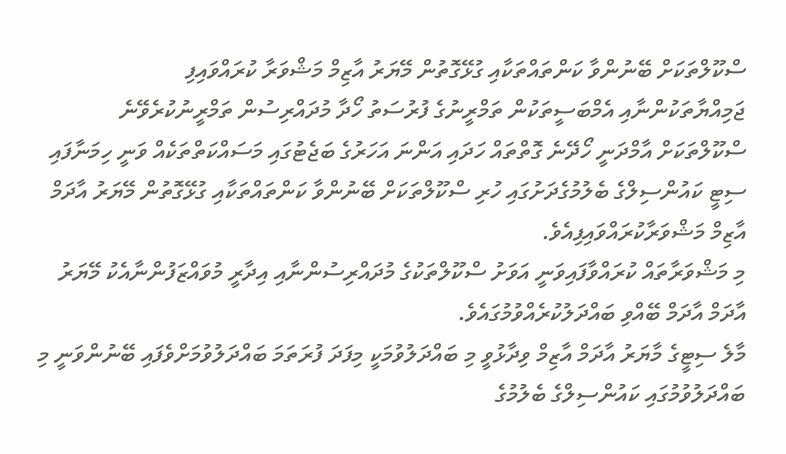ސްކޫލްތަކަށް ބޭނުންވާ ކަންތައްތަކާއި ގުޅޭގޮތުން މޭޔަރު އާޒިމް މަޝްވަރާ ކުރައްވައިފި
ޖަމިއްޔާތަކުންނާއި އެމްބަސީތަކުން ތަމްރީނުގެ ފުރުސަތު ހޯދާ މުދައްރިސުން ތަމްރީނުކުރެވޭނެ
ސްކޫލްތަކަށް އާމްދަނީ ހޯދޭނެ ގޮތްތައް ހަދައި އަންނަ އަހަރުގެ ބަޖެޓުގައި މަސައްކަތްތަކެއް ވަނީ ހިމަނާފައި
ސިޓީ ކައުންސިލްގެ ބެލުމުގެދަށުގައި ހުރި ސްކޫލްތަކަށް ބޭނުންވާ ކަންތައްތަކާއި ގުޅޭގޮތުން މޭޔަރު އާދަމް އާޒިމް މަޝްވަރާކުރައްވައިފިއެވެ.
މި މަޝްވަރާތައް ކުރައްވާފައިވަނީ އަވަށު ސްކޫލްތަކުގެ މުދައްރިސުންނާއި އިދާރީ މުވައްޒަފުންނާއެކު މޭޔަރު އާދަމް އާދަމް ބޭއްވި ބައްދަލުކުރެއްވުމުގައެވެ.
މާލެ ސިޓީގެ މާޔަރު އާދަމް އާޒިމް ވިދާޅުވީ މި ބައްދަލުވުމަކީ މިފަދަ ފުރަތަމަ ބައްދަލުވުމަށްވެފައި ބޭނުންވަނީ މި ބައްދަލުވުމުގައި ކައުންސިލްގެ ބެލުމުގެ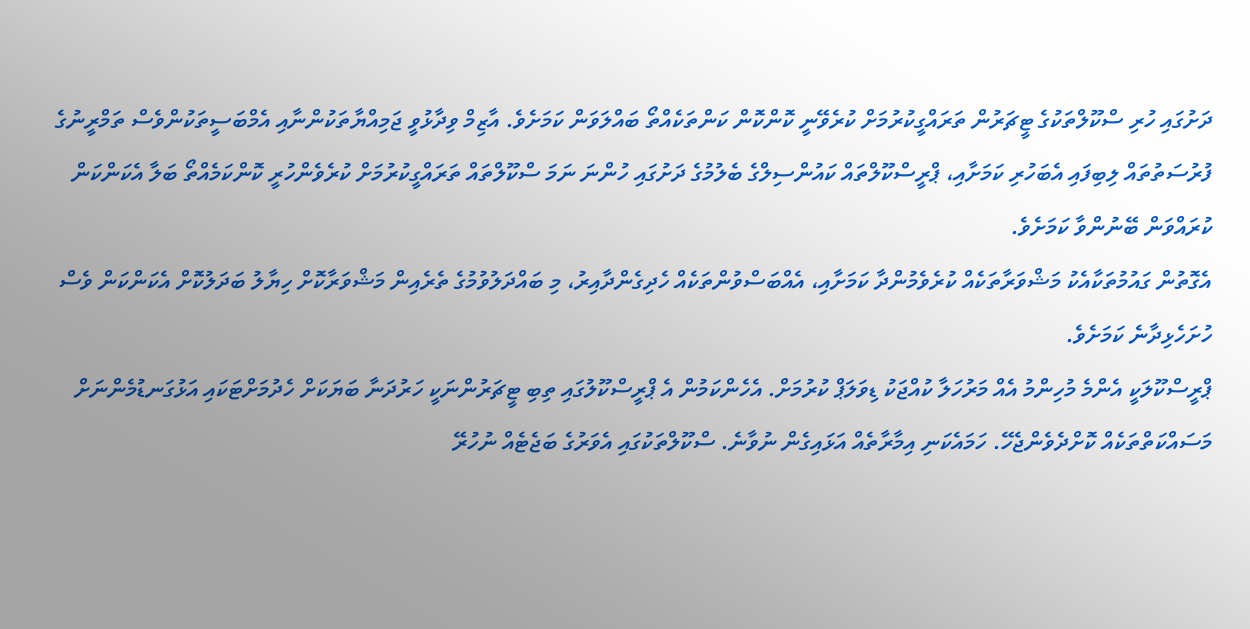ދަށުގައި ހުރި ސްކޫލްތަކުގެ ޓީޗަރުން ތަރައްގީކުރުމަށް ކުރެވޭނީ ކޮންކޮން ކަންތަކެއްތޯ ބައްލަވަން ކަމަށެވެ. އާޒިމް ވިދާޅުވީ ޖަމިއްޔާތަކުންނާއި އެމްބަސީތަކުންވެސް ތަމްރީނުގެ ފުރުސަތުތައް ލިބިފައި އެބަހުރި ކަމަށާއި، ޕްރީސްކޫލްތައް ކައުންސިލްގެ ބެލުމުގެ ދަށުގައި ހުންނަ ނަމަ ސްކޫލްތައް ތަރައްގީކުރުމަށް ކުރެވެންހުރީ ކޮންކަމެއްތޯ ބަލާ އެކަންކަން ކުރައްވަން ބޭނުންވާ ކަމަށެވެ.
އެގޮތުން ގައުމުތަކާއެކު މަޝްވަރާތަކެއް ކުރެވެމުންދާ ކަމަށާއި، އެއްބަސްވުންތަކެއް ހެދިގެންދާއިރު، މި ބައްދަލުވުމުގެ ތެރެއިން މަޝްވަރާކޮށް ހިޔާލު ބަދަލުކޮށް އެކަންކަން ވެސް ހުށަހެޅިދާނެ ކަމަށެވެ.
ޕްރީސްކޫލަކީ އެންމެ މުހިންމު އެއް މަރުހަލާ ކުއްޖަކު ޑިވަލަޕް ކުރުމަށް. އެހެންކަމުން އެ ޕްރީސްކޫލުގައި ތިބި ޓީޗަރުންނަކީ ހަރުދަނާ ބަޔަކަށް ހެދުމަށްޓަކައި އަޅުގަނޑުމެންނަށް މަސައްކަތްތަކެއް ކޮށްދެވެންޖެހޭ. ހަމައެކަނި އިމާރާތެއް އަޅައިގެން ނުވާނެ. ސްކޫލްތަކުގައި އެވަރުގެ ބަޖެޓެއް ނުހުރޭ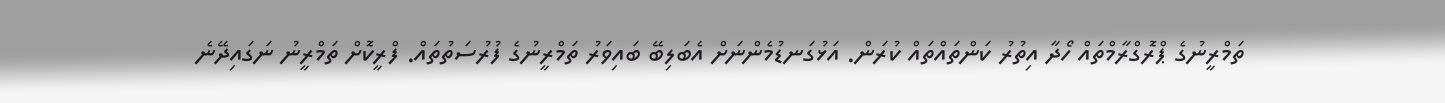ތަމްރީނުގެ ޕްރޮގްރާމްތައް ހޯދާ އިތުރު ކަންތައްތައް ކުރަން. އަޅުގަނޑުމެންނަށް އެބަލިބޭ ބައިވަރު ތަމްރީނުގެ ފުރުސަތުތައް. ފްރީކޮށް ތަމްރީނު ނަގައިދޭނެ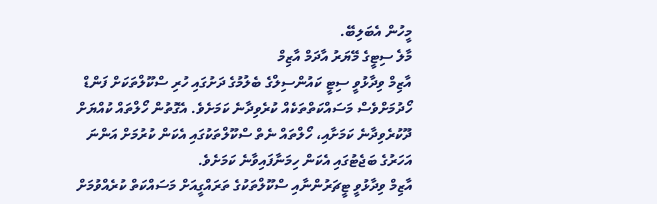މީހުން އެބަލިބޭ.
މާލެ ސިޓީގެ މޭޔަރު އާދަމް އާޒިމް
އާޒިމް ވިދާޅުވީ ސިޓީ ކައުންސިލްގެ ބެލުމުގެ ދަށުގައި ހުރި ސްކޫލްތަކަށް ފަންޑް ހޯދުމަށްވެސް މަސައްކަތްތަކެއް ކުރެވިދާނެ ކަމަށެވެ. އެގޮތުން ހޯލްތައް ކުއްޔަށް ދޫކުރެވިދާނެ ކަމަށާއި، ހޯލްތައް ނެތް ސްކޫލްތަކުގައި އެކަން ކުރުމަށް އަންނަ އަހަރުގެ ބަޖެޓުގައި އެކަން ހިމަނާފައިވާނެ ކަމަށެވެ.
އާޒިމް ވިދާޅުވީ ޓީޗަރުންނާއި ސްކޫލްތަކުގެ ތަރައްގީއަށް މަސައްކަތް ކުރެއްވުމަށް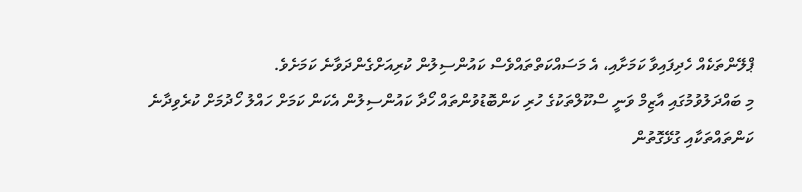ޕްލޭންތަކެއް ހެދިފައިވާ ކަމަށާއި، އެ މަސައްކަތްތައްވެސް ކައުންސިލުން ކުރިއަށްގެންދަވާނެ ކަމަށެވެ.
މި ބައްދަލުވުމުގައި އާޒިމް ވަނީ ސްކޫލްތަކުގެ ހުރި ކަންބޮޑުވުންތައް ހޯދާ ކައުންސިލުން އެކަން ކަމަށް ހައްލު ހޯދުމަށް ކުރެވިދާނެ ކަންތައްތަކާއި ގުޅޭގޮތުން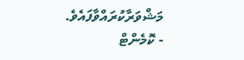މަޝްވަރާކުރައްވާފައެވެ.
- ކޮމެންޓް